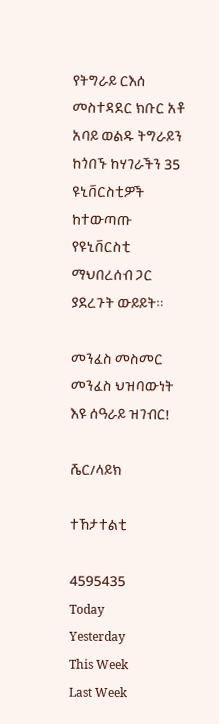የትግራይ ርእሰ መስተዳደር ክቡር አቶ አባይ ወልዱ ትግራይን ከጎበኙ ከሃገራችን 35 ዩኒቨርስቲዎች ከተውጣጡ የዩኒቨርስቲ ማህበረሰብ ጋር ያደረጉት ውይይት።

መንፈስ መስመር መንፈስ ህዝባውነት እዩ ሰዓራይ ዝገብር!

ሼር/ላይክ

ተኸታተልቲ

4595435
Today
Yesterday
This Week
Last Week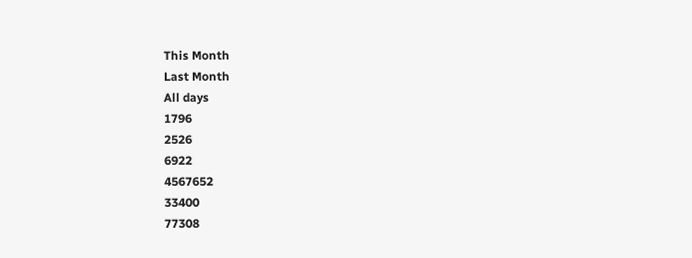This Month
Last Month
All days
1796
2526
6922
4567652
33400
77308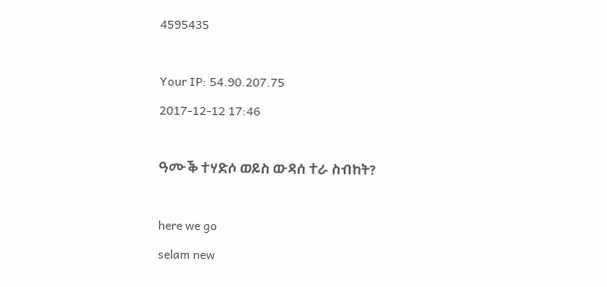4595435

Your IP: 54.90.207.75
2017-12-12 17:46

ዓሙቕ ተሃድሶ ወይስ ውዳሰ ተራ ስብከት?

here we go
selam new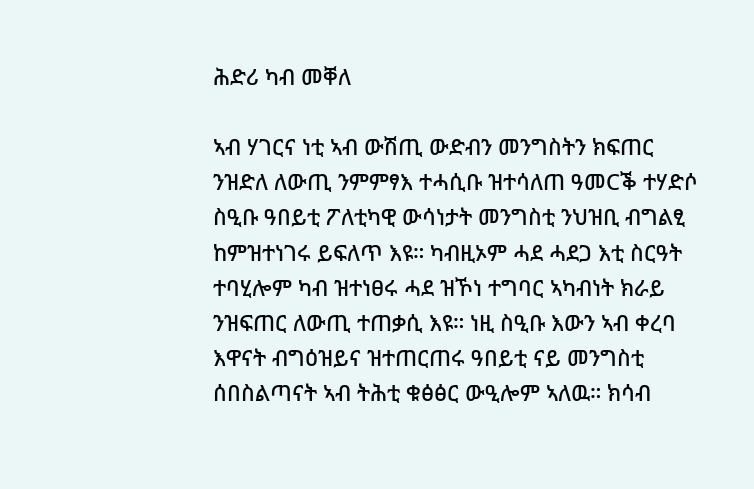ሕድሪ ካብ መቐለ

ኣብ ሃገርና ነቲ ኣብ ውሽጢ ውድብን መንግስትን ክፍጠር ንዝድለ ለውጢ ንምምፃእ ተሓሲቡ ዝተሳለጠ ዓመCቕ ተሃድሶ ስዒቡ ዓበይቲ ፖለቲካዊ ውሳነታት መንግስቲ ንህዝቢ ብግልፂ ከምዝተነገሩ ይፍለጥ እዩ። ካብዚኦም ሓደ ሓደጋ እቲ ስርዓት ተባሂሎም ካብ ዝተነፀሩ ሓደ ዝኾነ ተግባር ኣካብነት ክራይ ንዝፍጠር ለውጢ ተጠቃሲ እዩ። ነዚ ስዒቡ እውን ኣብ ቀረባ እዋናት ብግዕዝይና ዝተጠርጠሩ ዓበይቲ ናይ መንግስቲ ሰበስልጣናት ኣብ ትሕቲ ቁፅፅር ውዒሎም ኣለዉ። ክሳብ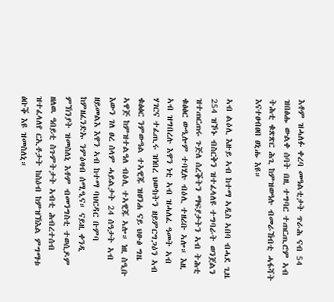እቶም ዝሓለፉ ቀረባ መዓልቲታት ጥራሕ ናብ 54 ዝበፅሑ ውልቀ ሰባት በዚ ተግባር ተጠርጢሮም ኣብ ትሕቲ ቁጽጽር ሕጊ ከምዝወዓሉ ብመራኸብቲ ሓፋሻት እናተፀብፀበ ፀኒሑ እዩ።

ኣብ ልዕሊ እዙይ ኣብ ከተማ ኣዲስ ኣበባ ብሓደ ጊዜ 254 ዝኾኑ ብስርቅን ዝተፈላለዩ ተግባራት ወንጀልን ዝተጠርጠሩ ጉጅለ ሰረቕትን ማፍያታትን ኣብ ትሕቲ ቁፅፅር ውዒሎም ተባሂሉ ብዕሊ ተዘሪቡ ኣሎ። እዚ ኣብ ዝግበረሉ እዋን ነቲ ኣብ ዝሓለፈ ዓመት ኣብ ሃገርና ተፈጢሩ ዝነበረ ህውከትን ዘይምርግጋዕን ኣብ ቁፅፅር ንምውዓል ተኣዊጁ ዝፀንሐ ናይ ህፁፅ ግዜ ኣዋጅ ከምዝተልዓለ ብዕሊ ተኣዊጁ ኣሎ። ነዚ ስዒቡ እውን ገለ ፀረ ሰላም ሓይልታት 24 ሰዓታት ኣብ ዘይመልእ እዋን ኣብ ከተማ ባህርዳር ቡምባ ከምዘፈንድኡ ንምዕዛብ ሰሚዒና። ናይዚ ቀንዲ ምኽንያት ዝመስለኒ እቶም ብመንግስቲ ተወሲዶም ዘለዉ ዓበይቲ ስጉምትታት ኣብቲ ሕብረተሰብ ዝተፈላለየ ርኢቶታት ከስዕብ ከምዝኽእል ምግማቱ ፅቡቕ እዩ ዝመስለኒ።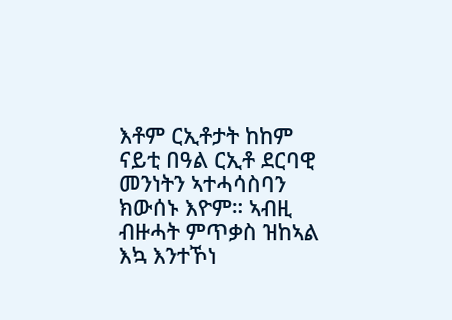እቶም ርኢቶታት ከከም ናይቲ በዓል ርኢቶ ደርባዊ መንነትን ኣተሓሳስባን ክውሰኑ እዮም። ኣብዚ ብዙሓት ምጥቃስ ዝከኣል እኳ እንተኾነ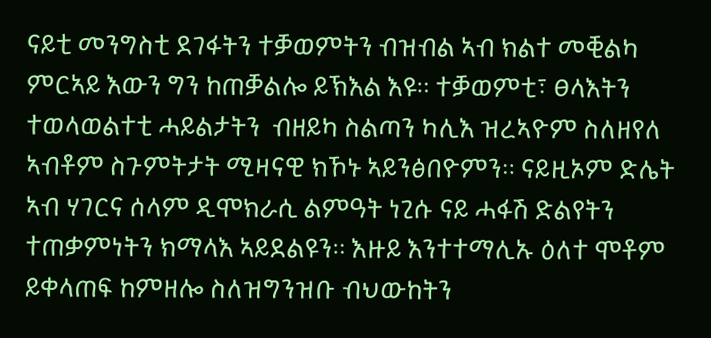ናይቲ መንግስቲ ደገፋትን ተቓወምትን ብዝብል ኣብ ክልተ መቒልካ ምርኣይ እውን ግን ከጠቓልሎ ይኽእል እዩ። ተቓወምቲ፣ ፀላእትን ተወላወልተቲ ሓይልታትን  ብዘይካ ስልጣን ካሊእ ዝረኣዮም ስለዘየለ ኣብቶም ስጉምትታት ሚዛናዊ ክኾኑ ኣይንፅበዮምን። ናይዚኦም ድሌት ኣብ ሃገርና ሰላም ዲሞክራሲ ልምዓት ነጊሱ ናይ ሓፋሽ ድልየትን ተጠቃምነትን ክማላእ ኣይደልዩን። እዙይ እንተተማሊኡ ዕለተ ሞቶም ይቀላጠፍ ከምዘሎ ስለዝግንዝቡ ብህውከትን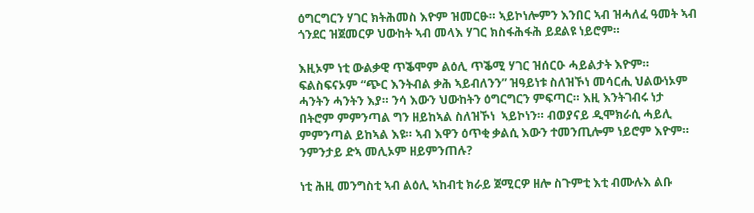ዕግርግርን ሃገር ክትሕመስ እዮም ዝመርፁ። ኣይኮነሎምን እንበር ኣብ ዝሓለፈ ዓመት ኣብ ጎንደር ዝጀመርዎ ህውከት ኣብ መላእ ሃገር ክስፋሕፋሕ ይደልዩ ነይሮም።

እዚኦም ነቲ ውልቃዊ ጥቕሞም ልዕሊ ጥቕሚ ሃገር ዝሰርዑ ሓይልታት እዮም። ፍልስፍናኦም “ጭር እንትብል ቃሕ ኣይብለንን” ዝዓይነቱ ስለዝኾነ መሳርሒ ህልውነኦም ሓንትን ሓንትን እያ። ንሳ እውን ህውከትን ዕግርግርን ምፍጣር። እዚ እንትገብሩ ነታ በትሮም ምምንጣል ግን ዘይከኣል ስለዝኾነ  ኣይኮነን። ብወያናይ ዲሞክራሲ ሓይሊ ምምንጣል ይከኣል እዩ። ኣብ እዋን ዕጥቂ ቃልሲ እውን ተመንጢሎም ነይሮም እዮም። ንምንታይ ድኣ መሊኦም ዘይምንጠሉ?

ነቲ ሕዚ መንግስቲ ኣብ ልዕሊ ኣከብቲ ክራይ ጀሚርዎ ዘሎ ስጉምቲ እቲ ብሙሉእ ልቡ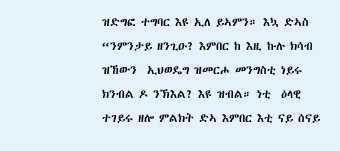ዝድግፎ ተግባር እዩ ኢለ ይኣምን። እኳ ድኣስ “ንምንታይ ዘንጊዑ? እምበር ከ እዚ ኩሉ ክሳብ ዝኸውን  ኢህወዴግ ዝመርሖ መንግስቲ ነይሩ ክንብል ዶ ንኽእል? እዩ ዝብል። ነቲ  ዕላዊ ተገይሩ ዘሎ ምልክት ድኣ እምበር እቲ ናይ ሰናይ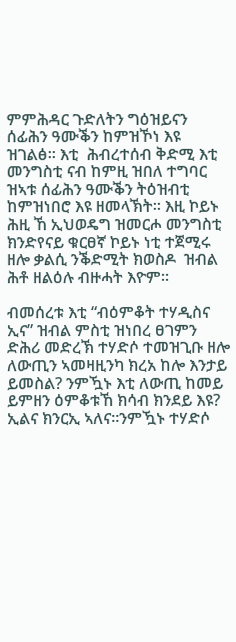ምምሕዳር ጉድለትን ግዕዝይናን ሰፊሕን ዓሙቕን ከምዝኾነ እዩ ዝገልፅ። እቲ  ሕብረተሰብ ቅድሚ እቲ መንግስቲ ናብ ከምዚ ዝበለ ተግባር ዝኣቱ ሰፊሕን ዓሙቕን ትዕዝብቲ ከምዝነበሮ እዩ ዘመላኽት። እዚ ኮይኑ ሕዚ ኸ ኢህወዴግ ዝመርሖ መንግስቲ ክንድየናይ ቁርፀኛ ኮይኑ ነቲ ተጀሚሩ ዘሎ ቃልሲ ንቕድሚት ክወስዶ  ዝብል ሕቶ ዘልዕሉ ብዙሓት እዮም።

ብመሰረቱ እቲ “ብዕምቆት ተሃዲስና ኢና” ዝብል ምስቲ ዝነበረ ፀገምን ድሕሪ መድረኽ ተሃድሶ ተመዝጊቡ ዘሎ ለውጢን ኣመዛዚንካ ክረአ ከሎ እንታይ ይመስል? ንምዃኑ እቲ ለውጢ ከመይ ይምዘን ዕምቆቱኸ ክሳብ ክንደይ እዩ? ኢልና ክንርኢ ኣለና።ንምዃኑ ተሃድሶ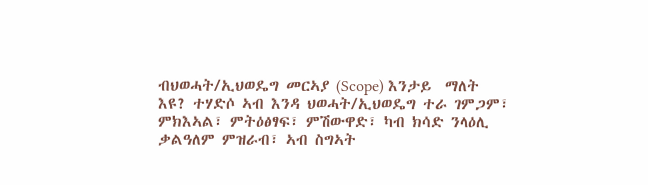ብህወሓት/ኢህወዴግ መርኣያ (Scope) እንታይ  ማለት እዩ? ተሃድሶ ኣብ እንዳ ህወሓት/ኢህወዴግ ተራ ገምጋም፣ ምክእኣል፣ ምትዕፅፃፍ፣ ምሽውዋድ፣ ካብ ክሳድ ንላዕሊ ቃልዓለም ምዝራብ፣ ኣብ ስግኣት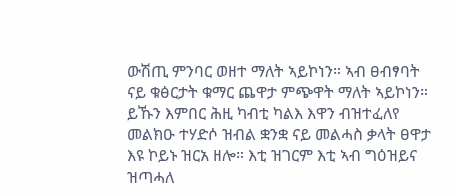ውሽጢ ምንባር ወዘተ ማለት ኣይኮነን። ኣብ ፀብፃባት ናይ ቁፅርታት ቁማር ጨዋታ ምጭዋት ማለት ኣይኮነን። ይኹን እምበር ሕዚ ካብቲ ካልእ እዋን ብዝተፈለየ መልክዑ ተሃድሶ ዝብል ቋንቋ ናይ መልሓስ ቃላት ፀዋታ እዩ ኮይኑ ዝርአ ዘሎ። እቲ ዝገርም እቲ ኣብ ግዕዝይና ዝጣሓለ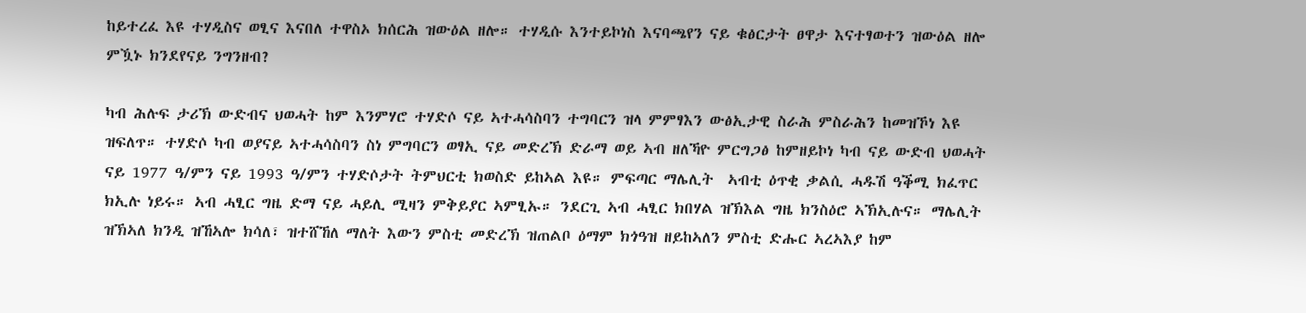ከይተረፈ እዩ ተሃዲስና ወፂና እናበለ ተዋስኦ ክሰርሕ ዝውዕል ዘሎ። ተሃዲሱ እንተይኮነስ እናባጫየን ናይ ቁፅርታት ፀዋታ እናተፃወተን ዝውዕል ዘሎ ምዃኑ ክንደየናይ ንግንዘብ?

ካብ ሕሉፍ ታሪኽ ውድብና ህወሓት ከም እንምሃሮ ተሃድሶ ናይ ኣተሓሳስባን ተግባርን ዝላ ምምፃእን ውፅኢታዊ ስራሕ ምስራሕን ከመዝኾነ እዩ ዝፍለጥ። ተሃድሶ ካብ ወያናይ ኣተሓሳስባን ስነ ምግባርን ወፃኢ ናይ መድረኽ ድራማ ወይ ኣብ ዘለኻዮ ምርግጋፅ ከምዘይኮነ ካብ ናይ ውድብ ህወሓት ናይ 1977 ዓ/ምን ናይ 1993 ዓ/ምን ተሃድሶታት ትምህርቲ ክወስድ ይከኣል እዩ። ምፍጣር ማሌሊት  ኣብቲ ዕጥቂ ቃልሲ ሓዱሽ ዓቕሚ ክፈጥር ክኢሉ ነይሩ። ኣብ ሓፂር ግዜ ድማ ናይ ሓይሊ ሚዛን ምቅይያር ኣምፂኡ። ንደርጊ ኣብ ሓፂር ክበሃል ዝኽእል ግዜ ክንስዕሮ ኣኽኢሉና። ማሌሊት ዝኽኣለ ክንዲ ዝኸኣሎ ክሳለ፣ ዝተሸኸለ ማለት እውን ምስቲ መድረኽ ዝጠልቦ ዕማም ክጎዓዝ ዘይከኣለን ምስቲ ድሑር ኣረኣእያ ከም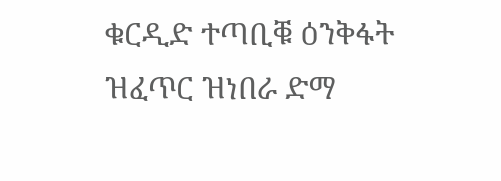ቁርዲድ ተጣቢቑ ዕንቅፋት ዝፈጥር ዝነበራ ድማ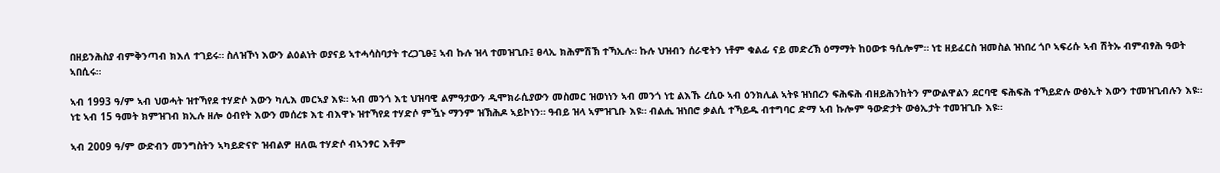በዘይንሕስያ ብምቅንጣብ ክእለ ተገይሩ። ስለዝኾነ እውን ልዕልነት ወያናይ ኣተሓሳስባታት ተረጋጊፁ፤ ኣብ ኩሉ ዝላ ተመዝጊቡ፤ ፀላኢ ክሕምሽኽ ተኻኢሉ። ኩሉ ህዝብን ሰራዊትን ነቶም ቁልፊ ናይ መድረኽ ዕማማት ከዐውቱ ዓሲሎም። ነቲ ዘይፈርስ ዝመስል ዝነበረ ጎቦ ኣፍሪሱ ኣብ ሽትኡ ብምብፃሕ ዓወት ኣበሲሩ።

ኣብ 1993 ዓ/ም ኣብ ህወሓት ዝተኻየደ ተሃድሶ እውን ካሊእ መርኣያ እዩ። ኣብ መንጎ እቲ ህዝባዊ ልምዓታውን ዲሞክራሲያውን መስመር ዝወነነን ኣብ መንጎ ነቲ ልእኹ ረሲዑ ኣብ ዕንክሊል ኣትዩ ዝነበረን ፍሕፍሕ ብዘይሕንከትን ምውልዋልን ደርባዊ ፍሕፍሕ ተኻይድሉ ውፅኢት እውን ተመዝጊብሉን እዩ። ነቲ ኣብ 15 ዓመት ክምዝገብ ክኢሉ ዘሎ ዕብየት እውን መሰረቱ እቲ ብእዋኑ ዝተኻየደ ተሃድሶ ምዃኑ ማንም ዝኽሕዶ ኣይኮነን። ዓብይ ዝላ ኣምዝጊቡ እዩ። ብልሒ ዝነበሮ ቃልሲ ተኻይዱ ብተግባር ድማ ኣብ ኩሎም ዓውድታት ውፅኢታት ተመዝጊቡ እዩ።

ኣብ 2009 ዓ/ም ውድብን መንግስትን ኣካይድናዮ ዝብልዎ ዘለዉ ተሃድሶ ብኣንፃር እቶም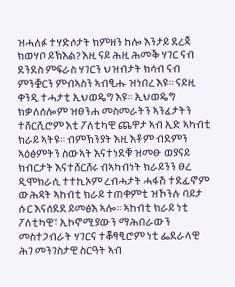ዝሓለፉ ተሃድሶታት ክምዘን ከሎ እንታይ ደረጃ ክወሃቦ ይኽእል? እዚ ናይ ሕዚ ሕመቕ ሃገር ናብ ደንደስ ምፍራስ ሃገርን ህዝብታት ክሳብ ናብ ምንቛርን ምብኣስን ኣብፂሑ ዝነበረ እዩ። ናይዚ ቀንዲ ተሓታቲ ኢህወዴግ እዩ። ኢህወዴግ ክቃለሰሎም ዝፀንሐ መስመራትን ኣንፈታትን ተሸርሺሮም እቲ ፖለቲካዊ ጨዋታ ኣብ ኢድ ኣካብቲ ክራይ ኣትዩ። ብምኽንያት እዚ እቶም ብደምን ኣዕፅምትን ስውኣት እናተነደቑ ዝመፁ ወያናይ ክብርታት እናተሸርሸሩ ብኣካብነት ክራይንን ፀረ ዲሞክራሲ ተተኪኦም ረብሓታት ሓፋሽ ተደፊኖም ውሕዳት ኣከብቲ ክራይ ተጠቀምቲ ዝኾንሉ ባይታ ሱር እናሰደደ ይመፅእ ኣሎ። ኣከብቲ ክራይ ነቲ ፖለቲካዊ፣ ኢኮኖሚያውን ማሕበራውን መስተጋብራት ሃገርና ተቖፃፂሮም ነቲ ፌደራላዊ ሕገ መንገስታዊ ስርዓት ኣብ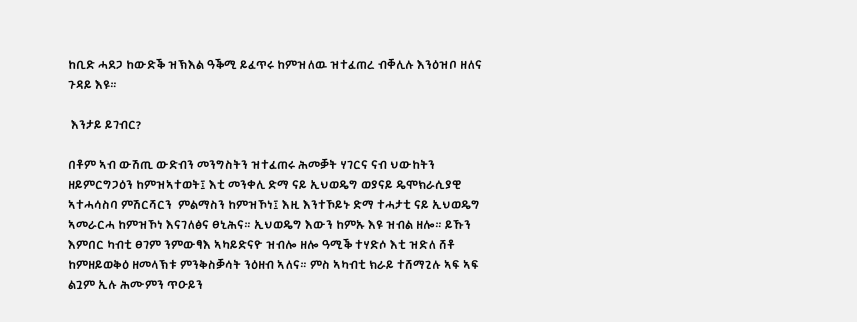ከቢድ ሓደጋ ከውድቕ ዝኽእል ዓቕሚ ይፈጥሩ ከምዝለዉ ዝተፈጠረ ብቐሊሉ እንዕዝቦ ዘለና ጉዳይ እዩ።

 እንታይ ይገብር?

በቶም ኣብ ውሽጢ ውድብን መንግስትን ዝተፈጠሩ ሕመቓት ሃገርና ናብ ህውከትን ዘይምርግጋዕን ከምዝኣተወት፤ እቲ መንቀሊ ድማ ናይ ኢህወዴግ ወያናይ ዴሞክራሲያዊ ኣተሓሳስባ ምሽርሻርን  ምልማስን ከምዝኾነ፤ እዚ እንተኾይኑ ድማ ተሓታቲ ናይ ኢህወዴግ ኣመራርሓ ከምዝኾነ እናገለፅና ፀኒሕና። ኢህወዴግ እውን ከምኡ እዩ ዝብል ዘሎ። ይኹን እምበር ካብቲ ፀገም ንምውፃእ ኣካይድናዮ ዝብሎ ዘሎ ዓሚቕ ተሃድሶ እቲ ዝድለ ሸቶ ከምዘይወቅዕ ዘመላኽቱ ምንቅስቓሳት ንዕዘብ ኣለና። ምስ ኣካብቲ ክራይ ተሸማጊሉ ኣፍ ኣፍ ልጓም ኢሉ ሕሙምን ጥዑይን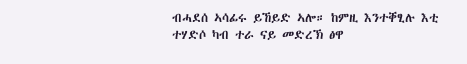ብሓደሰ ኣሳፊሩ ይኸይድ ኣሎ። ከምዚ እንተቐፂሉ እቲ ተሃድሶ ካብ ተራ ናይ መድረኽ ፅዋ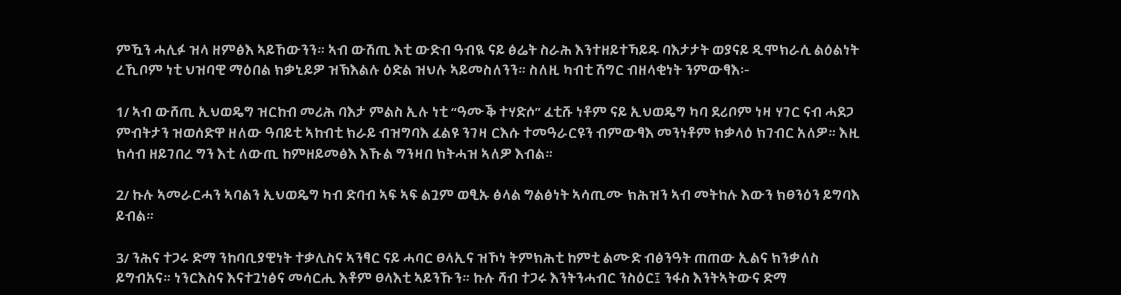ምዃን ሓሊፉ ዝላ ዘምፅእ ኣይኸውንን። ኣብ ውሽጢ እቲ ውድብ ዓብዪ ናይ ፅሬት ስራሕ እንተዘይተኻይዱ ባእታታት ወያናይ ዲሞክራሲ ልዕልነት ረኺቦም ነቲ ህዝባዊ ማዕበል ክቃኒይዎ ዝኽእልሉ ዕድል ዝህሉ ኣይመስለንን። ስለዚ ካብቲ ሽግር ብዘላቂነት ንምውፃእ፡-

1/ ኣብ ውሸጢ ኢህወዴግ ዝርከብ መሪሕ ባእታ ምልስ ኢሉ ነቲ “ዓሙቕ ተሃድሶ” ፈቲሹ ነቶም ናይ ኢህወዴግ ካባ ደሪቦም ነዛ ሃገር ናብ ሓደጋ ምብትታን ዝወሰድዋ ዘለው ዓበይቲ ኣከብቲ ክራይ ብዝግባእ ፈልዩ ንገዛ ርእሱ ተመዓራርዩን ብምውፃእ መንነቶም ክቃላዕ ክገብር አለዎ። እዚ ክሳብ ዘይገበረ ግን እቲ ለውጢ ከምዘይመፅእ እኹል ግንዛበ ክትሓዝ ኣለዎ እብል።

2/ ኩሉ ኣመራርሓን ኣባልን ኢህወዴግ ካብ ድባብ ኣፍ ኣፍ ልጓም ወፂኡ ፅላል ግልፅነት ኣሳጢሙ ክሕዝን ኣብ መትከሉ እውን ክፀንዕን ይግባእ ይብል።

3/ ንሕና ተጋሩ ድማ ንከባቢያዊነት ተቃሊስና ኣንፃር ናይ ሓባር ፀላኢና ዝኾነ ትምክሕቲ ከምቲ ልሙድ ብፅንዓት ጠጠው ኢልና ክንቃለስ ይግብአና። ነንርእስና እናተጓነፅና መሳርሒ እቶም ፀላእቲ ኣይንኹን። ኩሉ ሻብ ተጋሩ እንትንሓብር ንስዕር፤ ንፋስ እንትኣትውና ድማ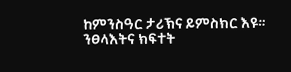ከምንስዓር ታሪኽና ይምስክር እዩ። ንፀላእትና ክፍተት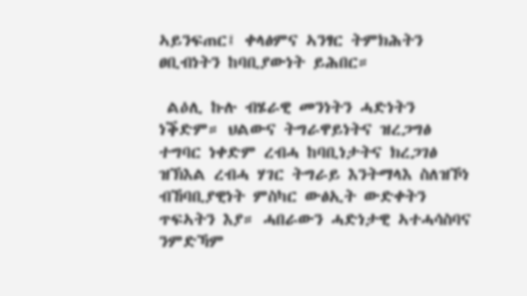ኣይንፍጠር፤ ቀላፅምና ኣንፃር ትምክሕትን ፀቢብነትን ከባቢያውነት ይሕበር።

 ልዕሊ ኩሉ ብሄራዊ መንነትን ሓድነትን ነቕድም። ህልውና ትግራዋይነትና ዝረጋግፅ ተግባር ነቀድም ረብሓ ከባቢነታትና ክረጋገፅ ዝኽእል ረብሓ ሃገር ትግራይ እንትማላእ ስለዝኾነ ብኸባቢያዊነት ምስካር ውፅኢት ውድቀትን ጥፍኣትን እያ። ሓበራውን ሓድነታዊ ኣተሓሳስባና ንምድኻም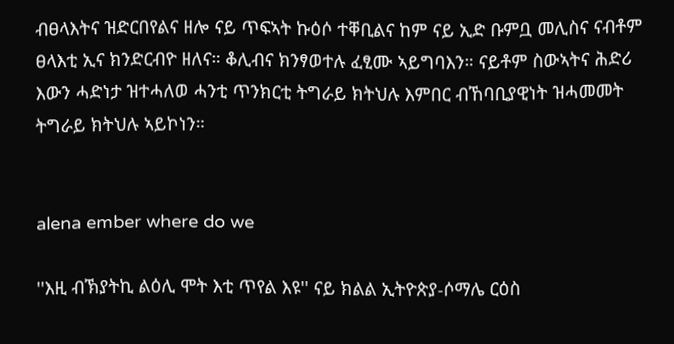ብፀላእትና ዝድርበየልና ዘሎ ናይ ጥፍኣት ኩዕሶ ተቐቢልና ከም ናይ ኢድ ቡምቧ መሊስና ናብቶም ፀላእቲ ኢና ክንድርብዮ ዘለና። ቆሊብና ክንፃወተሉ ፈፂሙ ኣይግባእን። ናይቶም ስውኣትና ሕድሪ እውን ሓድነታ ዝተሓለወ ሓንቲ ጥንክርቲ ትግራይ ክትህሉ እምበር ብኸባቢያዊነት ዝሓመመት ትግራይ ክትህሉ ኣይኮነን።


alena ember where do we

''እዚ ብኽያትኪ ልዕሊ ሞት እቲ ጥየል እዩ'' ናይ ክልል ኢትዮጵያ-ሶማሌ ርዕስ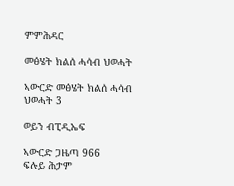ምምሕዳር

መፅሄት ክልሰ ሓሳብ ህወሓት

ኣውርድ መፅሄት ክልሰ ሓሳብ ህወሓት 3

ወይን ብፒዲኤፍ

ኣውርድ ጋዜጣ 966
ፍሉይ ሕታም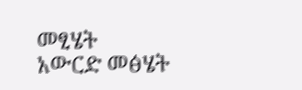መፂሄት
አውርድ መፅሄት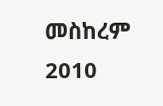መስከረም 2010